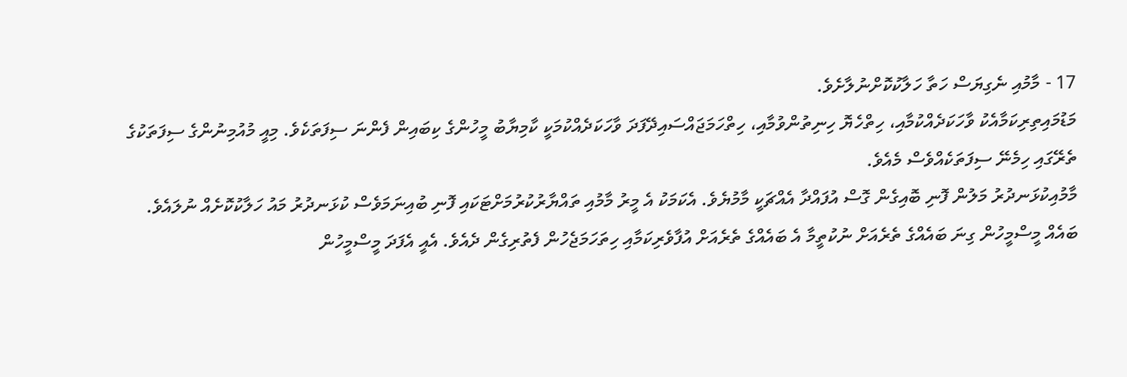17 - މާމުއި ނެގިޔަސް ހަތާ ހަލާކުކޮށްނުލާށެވެ.
މަޑުމައިތިރިކަމާއެކު ވާހަކަދެއްކުމާއި، ހިތްހެޔޮ ހިނިތުންވުމާއި، ހިތްހަމަޖައްސައިދޭފަދަ ވާހަކަދެއްކުމަކީ ކާމިޔާބު މީހުންގެ ކިބައިން ފެންނަ ސިފަތަކެވެ. މިއީ މުއުމިނުންގެ ސިފަތަކުގެ ތެރޭގައި ހިމެނޭ ސިފަތަކެއްވެސް މެއެވެ.
މާމުއިކުޅަނދުރު މަލުން ފޮނި ބޮއިގެން ގޮސް އުފައްދާ އެއްޗަކީ މާމުޔެވެ. އެކަމަކު އެ މީރު މާމުއި ތައްޔާރުކުރުމަށްޓަކައި ފޮނި ބުއިނަމަވެސް ކުޅަނދުރު މައު ހަލާކުކޮށެއް ނުލައެވެ.
ބައެއް މީސްމީހުން ގިނަ ބައެއްގެ ތެރެއަށް ނުކުތީމާ އެ ބައެއްގެ ތެރެއަށް އުފާވެރިކަމާއި ހިތަހަމަޖެހުން ފެތުރިގެން ދެއެވެ. އެއީ އެފަދަ މީސްމީހުން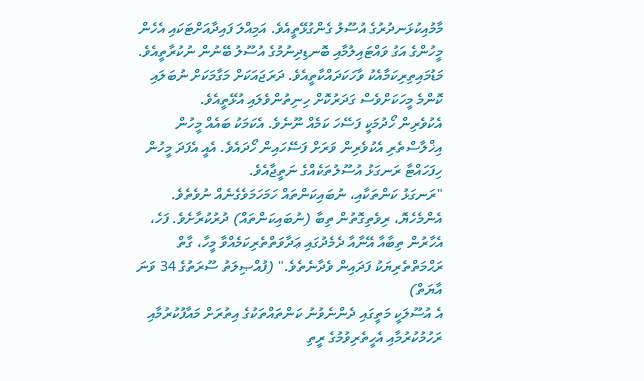މާމުއިކުޅަނދުރުގެ އުސޫލު ގެންގުޅޭތީއެވެ. އަމިއްލަ ފައިދާއަށްޓަކައި އެހެން މީހުންގެ އަގު ވައްޓައިލުމާއި ބޮނޑިދިނުމުގެ އުސޫލު ބޭނުން ނުކުރާތީއެވެ. މަޑުމައިތިރިކަމާއެކު ވާހަކަދައްކާތީއެވެ. ދަރަޖައަކަށް މަގާމަކަށް ނުބަލައި ކޮންމެ މީހަކަށްވެސް ގަދަރުކޮށް ހިނިތުންވެލައި އުޅޭތީއެވެ.
އެކުވެރިން ހޯދުމަކީ ފަސޭހަ ކަމެއް ނޫނެވެ. އެކަމަކު ބައެއް މީހުން އިޚްލާސްތެރި އެކުވެރިން ވަރަށް ފަސޭހައިން ހޯދައެވެ. އެއީ އެފަދަ މީހުން ހިފަހައްޓާ ރަނގަޅު އުސޫލުތަކެއްގެ ނަތީޖާއެވެ.
"ރަނގަޅު ކަންތަކާއި، ނުބައިކަންތައް ހަމަހަމަވެގެނެއް ނުވެތެވެ. އެންމެހެޔޮ، ރިވެތިގޮތުން ތިބާ (ނުބައިކަންތައް) ދުރުކުރާށެވެ. ފަހެ، އެހާރުން ތިބާއާ އޭނާއާ ދެމެދުގައި ޢަދާވަތްތެރިކަމެއްވާ މީހާ، ގާތް ރަޙްމަތްތެރިޔަކު ފަދައިން ވެދާނެތެވެ." (ފުއްޞިލަތު ސޫރަތުގެ 34 ވަނަ އާޔަތް)
އެ އުސޫލަކީ މަތީގައި ދެންނެވުނު ކަންތައްތަކުގެ އިތުރަށް މައާފުކުރުމާއި ރަހުމުކުރުމާއި އެހީތެރިވުމުގެ ރީތި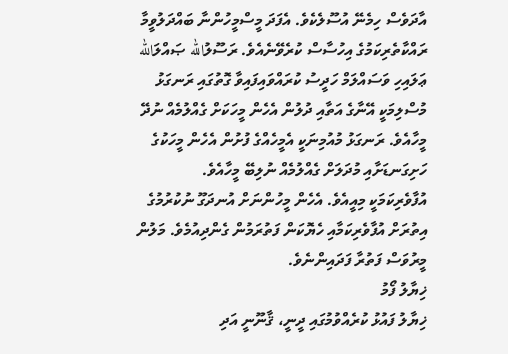އާދަވެސް ހިމެނޭ އުސޫލެކެވެ. އެފަދަ މީސްމީހުންނާ ބައްދަލުވީމާ ރައްކާތެރިކަމުގެ އިހުސާސް ކުރެވޭނެއެވެ. ރަސޫލުالله ޞައްލަالله ޢަލައިހި ވަސައްލަމް ހަދީސު ކުރައްވައިފައިވާ ގޮތުގައި ރަނގަޅު މުސްލިމަކީ އޭނާގެ އަތާއި ދުލުން އެހެން މީހަކަށް ގެއްލުމެއް ނުދޭ މީހާއެވެ. ރަނގަޅު މުއުމިނަކީ އެމީހެއްގެ ފުށުން އެހެން މީހަކުގެ ހަށިގަނޑަށާއި މުދަލަށް ގެއްލުމެއް ނުލިބޭ މީހާއެވެ.
އުފާވެރިކަމަކީ މިއީއެވެ. އެހެން މީހުންނަށް އުނދަގޫ ނުކުރުމުގެ އިތުރަށް އުފާވެރިކަމާއި ހެޔޮކަން ފަތުރަމުން ގެންދިއުމެވެ. މަލުން މީރުވަސް ފަތުރާ ފަދައިންނެވެ.
ޚިޔާލު ފޯމު
ޚިޔާލު ފައުޅު ކުރެއްވުމުގައި ދީނީ، ޤާނޫނީ އަދި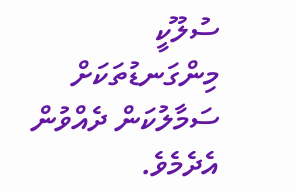ސުލޫކީ މިންގަނޑުތަކަށް ސަމާލުކަން ދެއްވުން އެދެމެވެ.